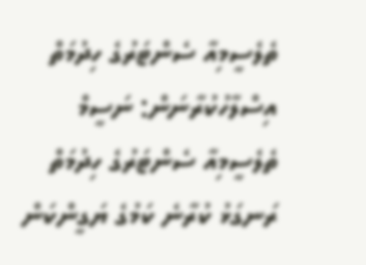ތެލެސީމިއާ ސެންޓަރުގެ ހިދުމަތް އިސްލާހުކުރާނަން: ނަސީމް
ތެލެސީމިއާ ސެންޓަރުގެ ހިދުމަތް ރަނގަޅު ކުރާނެ ކަމުގެ ޔަގީންކަން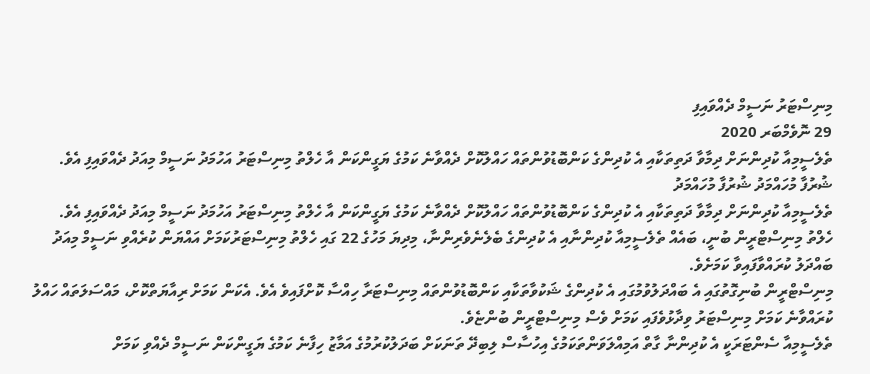މިނިސްޓަރު ނަސީމް ދެއްވައިފި
29 ނޮވެމްބަރ 2020
ތެލެސީމިއާ ކުދިންނަށް ދިމާވާ ދަތިތަކާއި އެ ކުދިންގެ ކަންބޮޑުވުންތައް ހައްލުކޮށް ދެއްވާނެ ކަމުގެ ޔަގީންކަން އާ ހެލްތު މިނިސްޓަރު އަހުމަދު ނަސީމް މިއަދު ދެއްވައިފި އެވެ.
ޝުރުފާ މުހައްމަދު ޝުރުފާ މުހައްމަދު
ތެލެސީމިއާ ކުދިންނަށް ދިމާވާ ދަތިތަކާއި އެ ކުދިންގެ ކަންބޮޑުވުންތައް ހައްލުކޮށް ދެއްވާނެ ކަމުގެ ޔަގީންކަން އާ ހެލްތު މިނިސްޓަރު އަހުމަދު ނަސީމް މިއަދު ދެއްވައިފި އެވެ.
ހެލްތު މިނިސްޓްރީން ބުނީ، ބައެއް ތެލެސީމިއާ ކުދިންނާއި އެ ކުދިންގެ ބެލެނެވެރިންނާ، މިދިޔަ މަހުގެ 22 ގައި ހެލްތު މިނިސްޓަރުކަމަށް އައްޔަން ކުރެއްވި ނަސީމް މިއަދު ބައްދަލު ކުރައްވާފައިވާ ކަމަށެވެ.
މިނިސްޓްރީން ބުނިގޮތުގައި އެ ބައްދަލުވުމުގައި އެ ކުދިންގެ ޝަކުވާތަކާއި ކަންބޮޑުވުންތައް މިނިސްޓަރާ ހިއްސާ ކޮށްފައިވެ އެވެ. އެކަން ކަމަށް ރިއާޔަތްކޮށް، މައްސަލަތައް ހައްލު ކުރައްވާނެ ކަމަށް މިނިސްޓަރު ވިދާޅުވެފައި ކަމަށް ވެސް މިނިސްޓްރީން ބުންޏެވެ.
ތެލެސީމިއާ ސެންޓަރަކީ އެ ކުދިންނާ ގާތް އަމިއްލަވަންތަކަމުގެ އިހުސާސް ލިބިދޭ ތަނަކަށް ބަދަލުކުރުމުގެ އަމާޒު ހިފާނެ ކަމުގެ ޔަގީންކަން ނަސީމް ދެއްވި ކަމަށް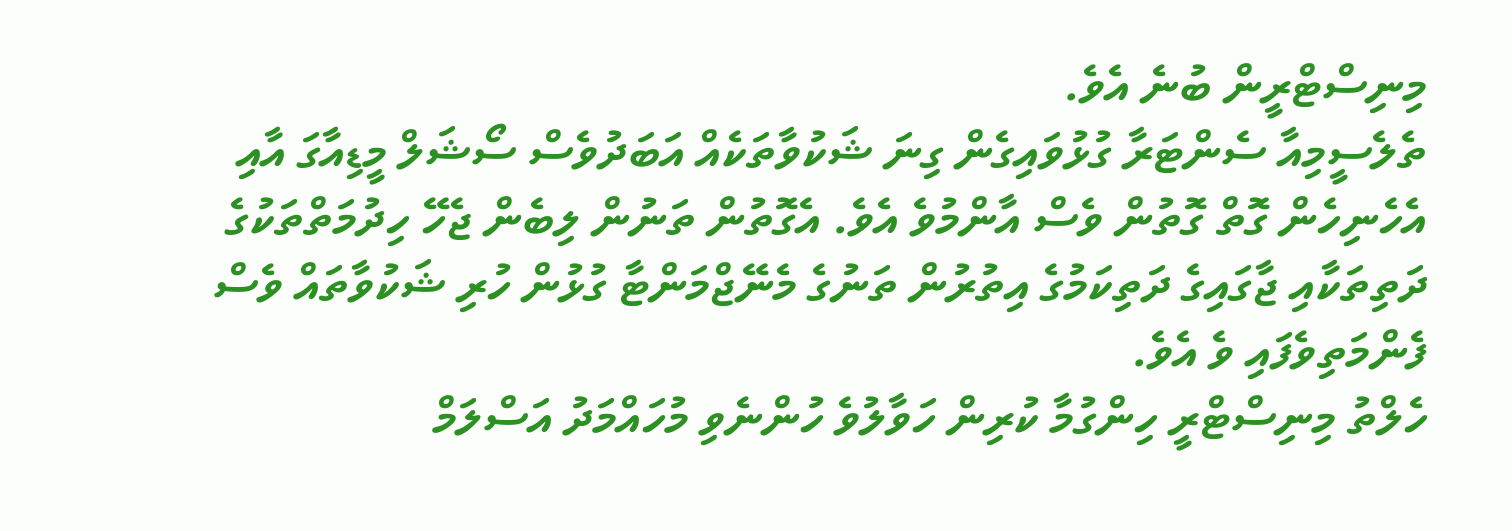މިނިސްޓްރީން ބުނެ އެވެ.
ތެލެސީމިއާ ސެންޓަރާ ގުޅުވައިގެން ގިނަ ޝަކުވާތަކެއް އަބަދުވެސް ސޯޝަލް މީޑިއާގަ އާއި އެހެނިހެން ގޮތް ގޮތުން ވެސް އާންމުވެ އެވެ. އެގޮތުން ތަނުން ލިބެން ޖެހޭ ހިދުމަތްތަކުގެ ދަތިތަކާއި ޖާގައިގެ ދަތިކަމުގެ އިތުރުން ތަނުގެ މެނޭޖްމަންޓާ ގުޅުން ހުރި ޝަކުވާތައް ވެސް ފެންމަތިވެފައި ވެ އެވެ.
ހެލްތު މިނިސްޓްރީ ހިންގުމާ ކުރިން ހަވާލުވެ ހުންނެވި މުހައްމަދު އަސްލަމް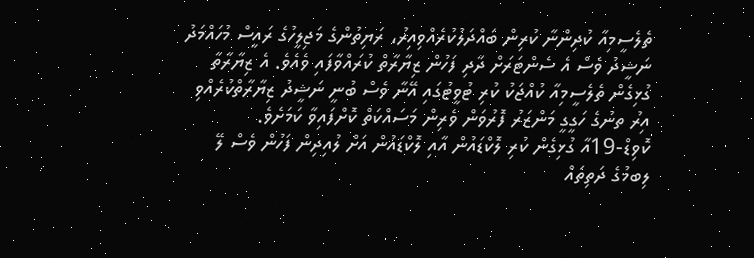ތެލެސީމިއާ ކުދިންނާ ކުރިން ބައްދަލުކުރެއްވިއިރު، ރަޔިތުންގެ މަޖިލީހުގެ ރައީސް މުހައްމަދު ނަޝީދު ވެސް އެ ސެންޓަރަށް ދާދި ފަހުން ޒިޔާރާތް ކުރައްވާފައި ވެއެވެ. އެ ޒިޔާރާތާ ގުޅިގެން ތެލެސީމިއާ ކުއްޖަކު ކުރި ޓުވީޓުގައި އޭނާ ވެސް ބުނީ ނަޝީދު ޒިޔާރާތްކުރެއްވި އިރު ތނުގެ ހަގީގީ މަންޒަރު ފޮރުވަން ވެރިން މަސައްކަތް ކޮށްފައިވާ ކަމަށެވެ.
ކޮވިޑް-19އާ ގުޅިގެން ކުރި ލޮކްޑައުން އާއި ލޮކްޑައުން އަށް ލުއިދިން ފަހުން ވެސް ލޭ ލިބމުގެ ދަތިތައް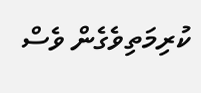ކުރިމަތިވެގެން ވެސް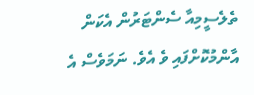ތެލެސީމިއާ ސެންޓަރުން އެކަން އާންމުކޮށްފައި ވެ އެވެ. ނަމަވެސް އެ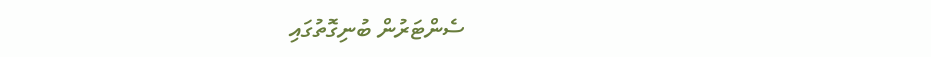ސެންޓަރުން ބުނިގޮތުގައި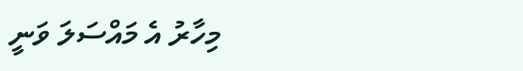މިހާރު އެ މައްސަލަ ވަނީ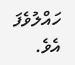ހައްލުވެފަ އެވެ.